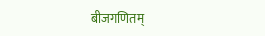बीजगणितम्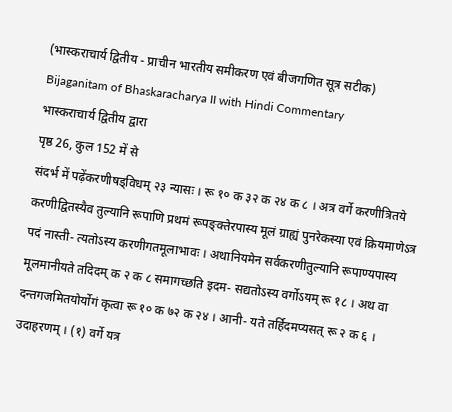(भास्कराचार्य द्वितीय - प्राचीन भारतीय समीकरण एवं बीजगणित सूत्र सटीक)
Bijaganitam of Bhaskaracharya II with Hindi Commentary
भास्कराचार्य द्वितीय द्वारा
पृष्ठ 26, कुल 152 में से
संदर्भ में पढ़ेंकरणीषड्विधम् २३ न्यासः । रू १० क ३२ क २४ क ८ । अत्र वर्गे करणीत्रितये करणीद्वितस्यैव तुल्यानि रूपाणि प्रथमं रूपङ्क्तेरपास्य मूलं ग्राह्यं पुनरेकस्या एवं क्रियमाणेऽत्र पदं नास्ती- त्यतोऽस्य करणीगतमूलाभावः । अथानियमेन सर्वकरणीतुल्यानि रूपाण्यपास्य मूलमानीयते तदिदम् क २ क ८ समागच्छति इदम- सद्यतोऽस्य वर्गोऽयम् रू १८ । अथ वा दन्तगजमितयोर्योगं कृत्वा रू १० क ७२ क २४ । आनी- यते तर्हिदमप्यसत् रू २ क ६ । उदाहरणम् । (१) वर्गे यत्र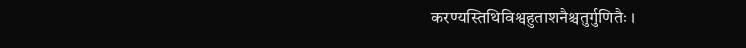करण्यस्तिथिविश्वहुताशनैश्चतुर्गुणितैः ।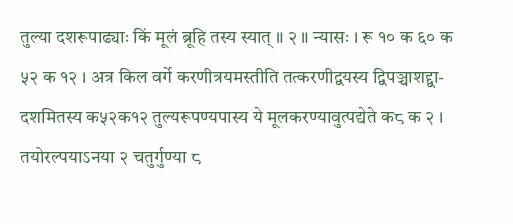तुल्या दशरूपाढ्याः किं मूलं ब्रूहि तस्य स्यात् ॥ २ ॥ न्यासः । रू १० क ६० क ५२ क १२ । अत्र किल वर्गे करणीत्रयमस्तीति तत्करणीद्वयस्य द्विपञ्चाशद्द्वा- दशमितस्य क५२क१२ तुल्यरूपण्यपास्य ये मूलकरण्यावुत्पद्येते क८ क २ । तयोरल्पयाऽनया २ चतुर्गुण्या ८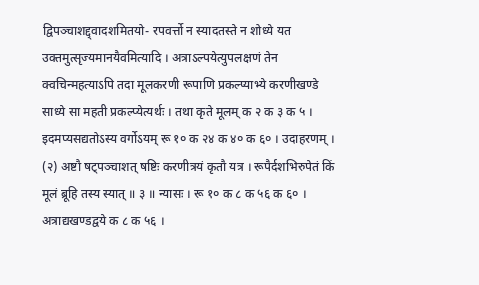द्विपञ्चाशद्द्वादशमितयो- रपवर्त्तो न स्यादतस्ते न शोध्ये यत उक्तमुत्सृज्यमानयैवमित्यादि । अत्राऽल्पयेत्युपलक्षणं तेन क्वचिन्महत्याऽपि तदा मूलकरणी रूपाणि प्रकल्प्याभ्ये करणीखण्डे साध्ये सा महती प्रकल्प्येत्यर्थः । तथा कृते मूलम् क २ क ३ क ५ । इदमप्यसद्यतोऽस्य वर्गोऽयम् रू १० क २४ क ४० क ६० । उदाहरणम् । (२) अष्टौ षट्पञ्चाशत् षष्टिः करणीत्रयं कृतौ यत्र । रूपैर्दशभिरुपेतं किं मूलं ब्रूहि तस्य स्यात् ॥ ३ ॥ न्यासः । रू १० क ८ क ५६ क ६० । अत्राद्यखण्डद्वये क ८ क ५६ ।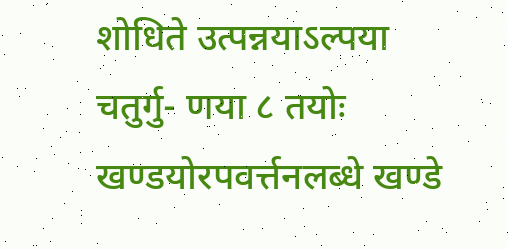शोधिते उत्पन्नयाऽल्पया चतुर्गु- णया ८ तयोः खण्डयोरपवर्त्तनलब्धे खण्डे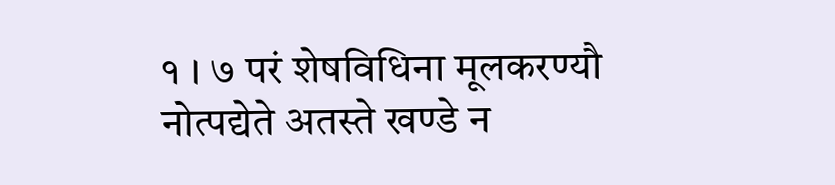१ । ७ परं शेषविधिना मूलकरण्यौ नोत्पद्येते अतस्ते खण्डे न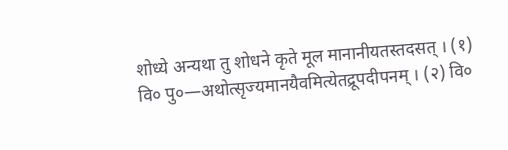शोध्ये अन्यथा तु शोधने कृते मूल मानानीयतस्तदसत् । (१) वि० पु०—अथोत्सृज्यमानयैवमित्येतद्रूपदीपनम् । (२) वि०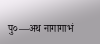पु०—अथ नागागाभं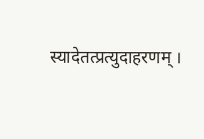स्यादेतत्प्रत्युदाहरणम् ।